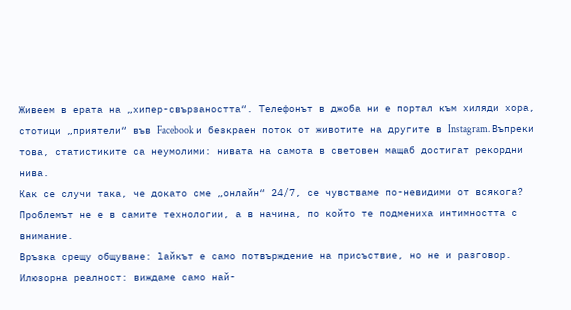Живеем в ерата на „хипер-свързаността“. Телефонът в джоба ни е портал към хиляди хора, стотици „приятели“ във Facebook и безкраен поток от животите на другите в Instagram. Въпреки това, статистиките са неумолими: нивата на самота в световен мащаб достигат рекордни нива.
Как се случи така, че докато сме „онлайн“ 24/7, се чувстваме по-невидими от всякога?
Проблемът не е в самите технологии, а в начина, по който те подмениха интимността с внимание.
Връзка срещу oбщуване: lайкът е само потвърждение на присъствие, но не и разговор.
Илюзорна реалност: виждаме само най-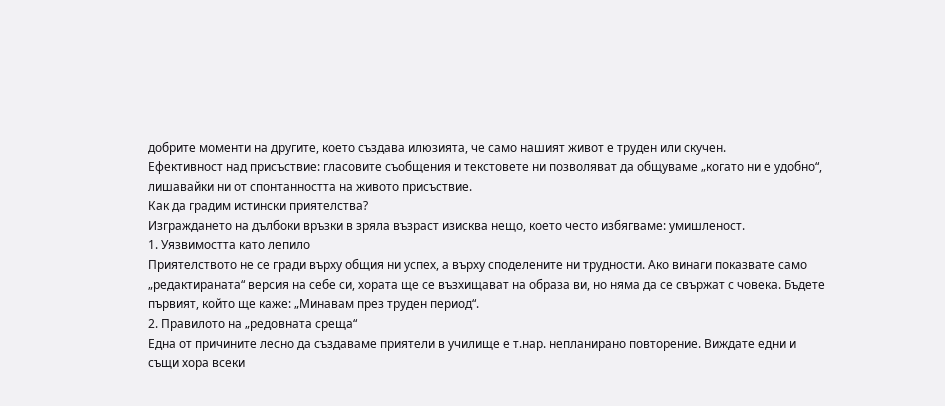добрите моменти на другите, което създава илюзията, че само нашият живот е труден или скучен.
Ефективност над присъствие: гласовите съобщения и текстовете ни позволяват да общуваме „когато ни е удобно“, лишавайки ни от спонтанността на живото присъствие.
Как да градим истински приятелства?
Изграждането на дълбоки връзки в зряла възраст изисква нещо, което често избягваме: умишленост.
1. Уязвимостта като лепило
Приятелството не се гради върху общия ни успех, а върху споделените ни трудности. Ако винаги показвате само „редактираната“ версия на себе си, хората ще се възхищават на образа ви, но няма да се свържат с човека. Бъдете първият, който ще каже: „Минавам през труден период“.
2. Правилото на „редовната среща“
Една от причините лесно да създаваме приятели в училище е т.нар. непланирано повторение. Виждате едни и същи хора всеки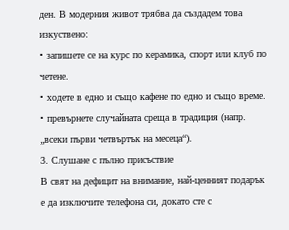ден. В модерния живот трябва да създадем това изкуствено:
• запишете се на курс по керамика, спорт или клуб по четене.
• ходете в едно и също кафене по едно и също време.
• превърнете случайната среща в традиция (напр. „всеки първи четвъртък на месеца“).
3. Слушане с пълно присъствие
В свят на дефицит на внимание, най-ценният подарък е да изключите телефона си, докато сте с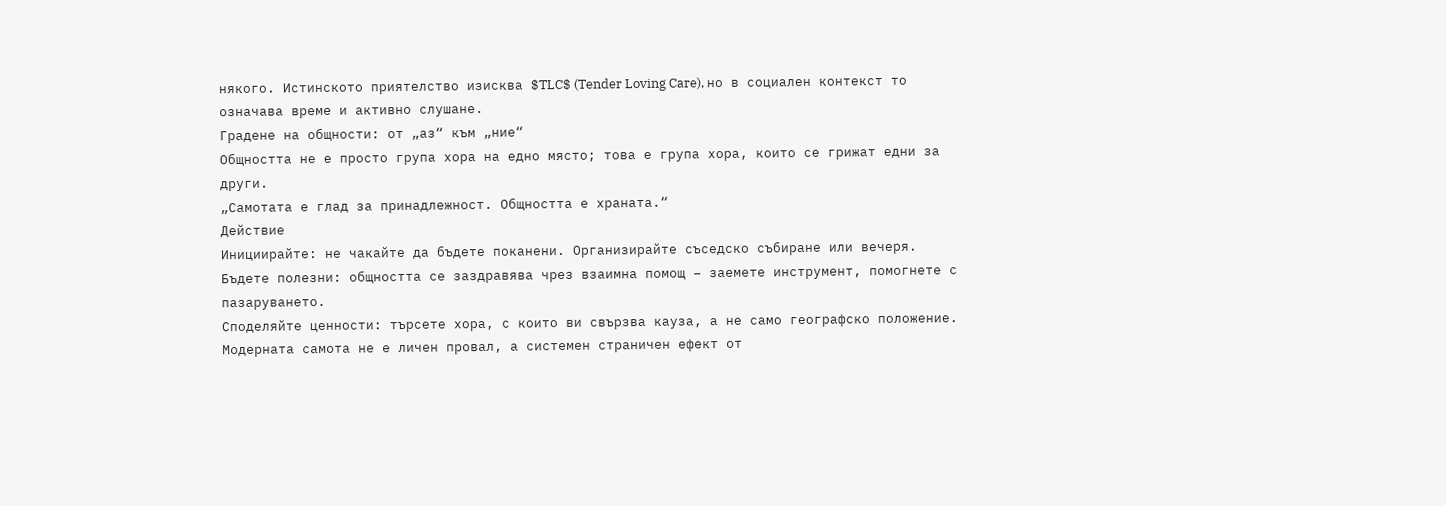някого. Истинското приятелство изисква $TLC$ (Tender Loving Care), но в социален контекст то означава време и активно слушане.
Градене на общности: от „аз“ към „ние“
Общността не е просто група хора на едно място; това е група хора, които се грижат едни за други.
„Самотата е глад за принадлежност. Общността е храната.“
Действие
Инициирайте: не чакайте да бъдете поканени. Организирайте съседско събиране или вечеря.
Бъдете полезни: общността се заздравява чрез взаимна помощ – заемете инструмент, помогнете с пазаруването.
Споделяйте ценности: търсете хора, с които ви свързва кауза, а не само географско положение.
Модерната самота не е личен провал, а системен страничен ефект от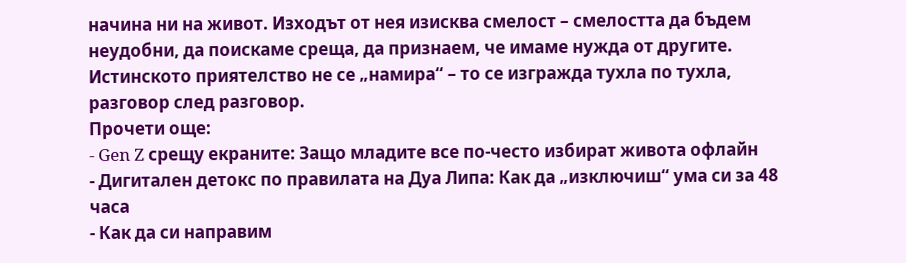начина ни на живот. Изходът от нея изисква смелост – смелостта да бъдем неудобни, да поискаме среща, да признаем, че имаме нужда от другите.
Истинското приятелство не се „намира“ – то се изгражда тухла по тухла, разговор след разговор.
Прочети още:
- Gen Z срещу екраните: Защо младите все по-често избират живота офлайн
- Дигитален детокс по правилата на Дуа Липа: Как да „изключиш“ ума си за 48 часа
- Как да си направим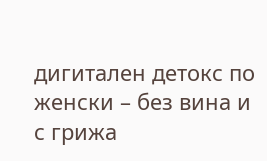дигитален детокс по женски – без вина и с грижа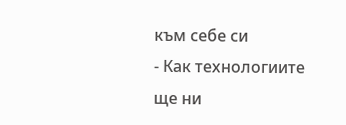към себе си
- Как технологиите ще ни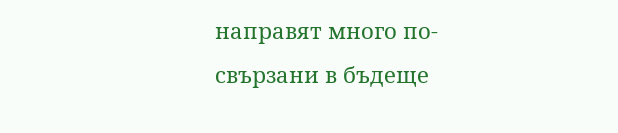направят много по-свързани в бъдеще